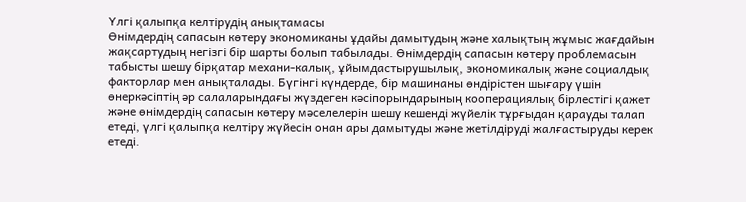Үлгі қалыпқа келтірудің анықтамасы
Өнімдердің сапасын көтеру экономиканы ұдайы дамытудың және халықтың жұмыс жағдайын жақсартудың негізгі бір шарты болып табылады. Өнімдердің сапасын көтеру проблемасын табысты шешу бірқатар механи-калық, ұйымдастырушылық, экономикалық және социалдық факторлар мен анықталады. Бүгінгі күндерде, бір машинаны өндірістен шығару үшін өнеркәсіптің әр салаларындағы жүздеген кәсіпорындарының кооперациялық бірлестігі қажет және өнімдердің сапасын көтеру мәселелерін шешу кешенді жүйелік тұрғыдан қарауды талап етеді, үлгі қалыпқа келтіру жүйесін онан ары дамытуды және жетілдіруді жалғастыруды керек етеді.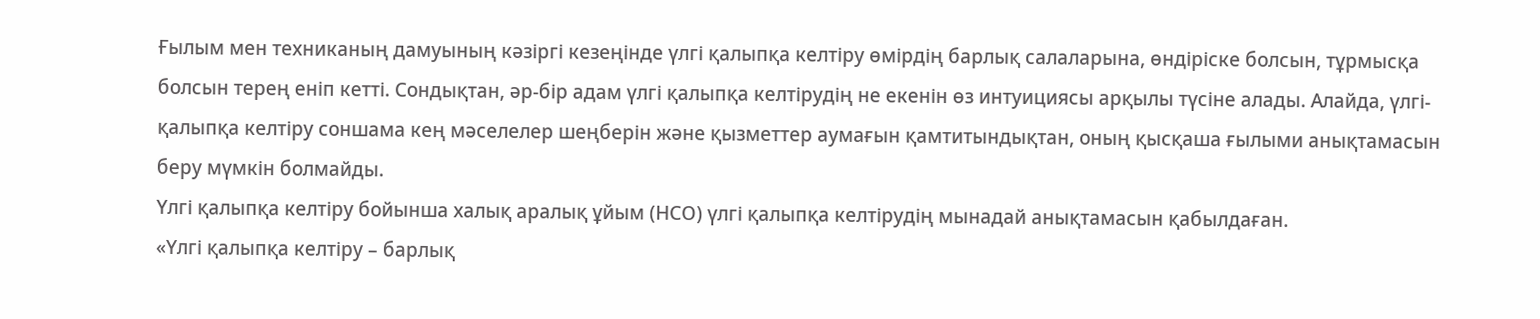Ғылым мен техниканың дамуының кәзіргі кезеңінде үлгі қалыпқа келтіру өмірдің барлық салаларына, өндіріске болсын, тұрмысқа болсын терең еніп кетті. Сондықтан, әр-бір адам үлгі қалыпқа келтірудің не екенін өз интуициясы арқылы түсіне алады. Алайда, үлгі-қалыпқа келтіру соншама кең мәселелер шеңберін және қызметтер аумағын қамтитындықтан, оның қысқаша ғылыми анықтамасын беру мүмкін болмайды.
Үлгі қалыпқа келтіру бойынша халық аралық ұйым (НСО) үлгі қалыпқа келтірудің мынадай анықтамасын қабылдаған.
«Үлгі қалыпқа келтіру – барлық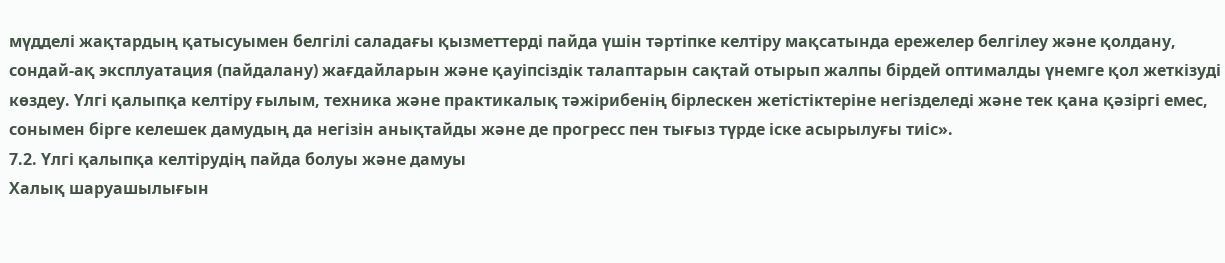мүдделі жақтардың қатысуымен белгілі саладағы қызметтерді пайда үшін тәртіпке келтіру мақсатында ережелер белгілеу және қолдану, сондай-ақ эксплуатация (пайдалану) жағдайларын және қауіпсіздік талаптарын сақтай отырып жалпы бірдей оптималды үнемге қол жеткізуді көздеу. Үлгі қалыпқа келтіру ғылым, техника және практикалық тәжірибенің бірлескен жетістіктеріне негізделеді және тек қана қәзіргі емес, сонымен бірге келешек дамудың да негізін анықтайды және де прогресс пен тығыз түрде іске асырылуғы тиіс».
7.2. Үлгі қалыпқа келтірудің пайда болуы және дамуы
Халық шаруашылығын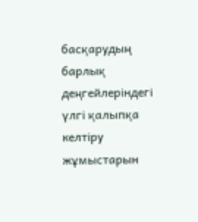басқарудың барлық деңгейлеріндегі үлгі қалыпқа келтіру жұмыстарын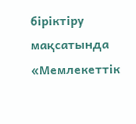біріктіру мақсатында «Мемлекеттік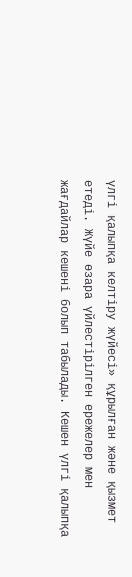үлгі қалыпқа келтіру жүйесі» құрылған және қызмет етеді. Жүйе өзара үйлестірілген ережелер мен жағдайлар кешені болып табылады. Кешен үлгі қалыпқа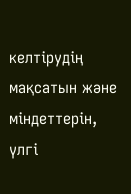келтірудің мақсатын және міндеттерін, үлгі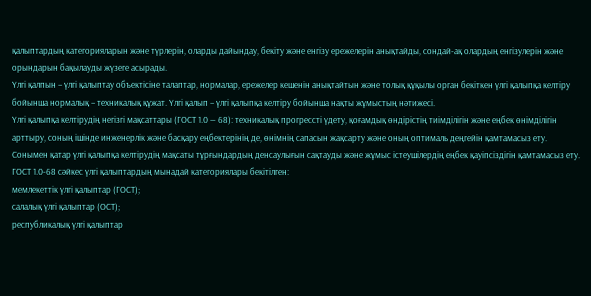қалыптардың категорияларын және түрлерін, оларды дайындау, бекіту және енгізу ережелерін анықтайды, сондай-ақ олардың енгізулерін және орындарын бақылауды жүзеге асырады.
Үлгі қалпын – үлгі қалыптау объектісіне талаптар, нормалар, ережелер кешенін анықтайтын және толық құқылы орган бекіткен үлгі қалыпқа келтіру бойынша нормалық – техникалық құжат. Үлгі қалып – үлгі қалыпқа келтіру бойынша нақты жұмыстың нәтижесі.
Үлгі қалыпқа келтірудің негізгі мақсаттары (ГОСТ 1.0 — 68): техникалық прогрессті үдету, қоғамдық өндірістің тиімділігін және еңбек өнімділігін арттыру, соның ішінде инженерлік және басқару еңбектерінің де, өнімнің сапасын жақсарту және оның оптималь деңгейін қамтамасыз ету.
Сонымен қатар үлгі қалыпқа келтірудің мақсаты тұрғындардың денсаулығын сақтауды және жұмыс істеушілердің еңбек қауіпсіздігін қамтамасыз ету.
ГОСТ 1.0-68 сәйкес үлгі қалыптардың мынадай категориялары бекітілген:
мемлекеттік үлгі қалыптар (ГОСТ);
салалық үлгі қалыптар (ОСТ);
республикалық үлгі қалыптар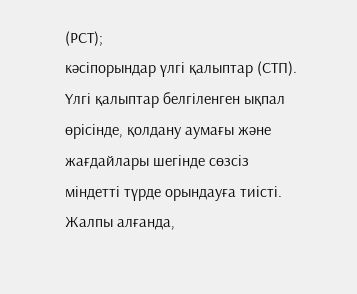(РСТ);
кәсіпорындар үлгі қалыптар (СТП).
Үлгі қалыптар белгіленген ықпал өрісінде, қолдану аумағы және жағдайлары шегінде сөзсіз міндетті түрде орындауға тиісті.
Жалпы алғанда,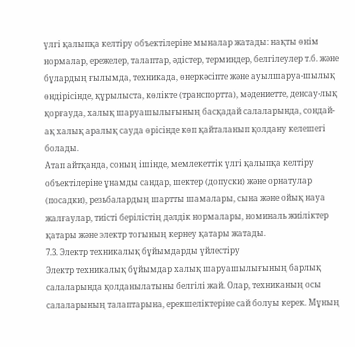үлгі қалыпқа келтіру объектілеріне мыналар жатады: нақты өнім нормалар, ережелер, талаптар, әдістер, терминдер, белгілеулер т.б. және бұлардың ғылымда, техникада, өнеркәсіпте және ауылшаруа-шылық өндірісінде, құрылыста, көлікте (транспортта), мәдениетте, денсау-лық қорғауда, халық шаруашылығының басқадай салаларында, сондай-ақ халық аралық сауда өрісінде көп қайталанып қолдану келешегі болады.
Атап айтқанда, соның ішінде, мемлекеттік үлгі қалыпқа келтіру объектілеріне ұнамды сандар, шектер (допуски) және орнатулар (посадки), резьбалардың шартты шамалары, сына және ойық науа жалғаулар, тиісті берілістің дәлдік нормалары, номиналь жиіліктер қатары және электр тогының кернеу қатары жатады.
7.3. Электр техникалық бұйымдарды үйлестіру
Электр техникалық бұйымдар халық шаруашылығының барлық салаларында қолданылатыны белгілі жай. Олар, техниканың осы салаларының талаптарына, ерекшеліктеріне сай болуы керек. Мұның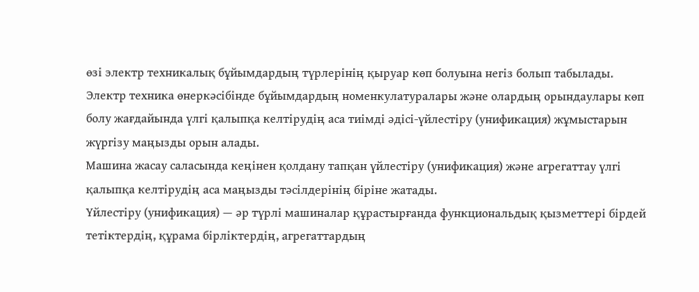өзі электр техникалық бұйымдардың түрлерінің қыруар көп болуына негіз болып табылады.
Электр техника өнеркәсібінде бұйымдардың номенкулатуралары және олардың орындаулары көп болу жағдайында үлгі қалыпқа келтірудің аса тиімді әдісі-үйлестіру (унификация) жұмыстарын жүргізу маңызды орын алады.
Машина жасау саласында кеңінен қолдану тапқан үйлестіру (унификация) және агрегаттау үлгі қалыпқа келтірудің аса маңызды тәсілдерінің біріне жатады.
Үйлестіру (унификация) — әр түрлі машиналар құрастырғанда функциональдық қызметтері бірдей тетіктердің, құрама бірліктердің, агрегаттардың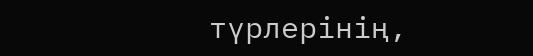түрлерінің,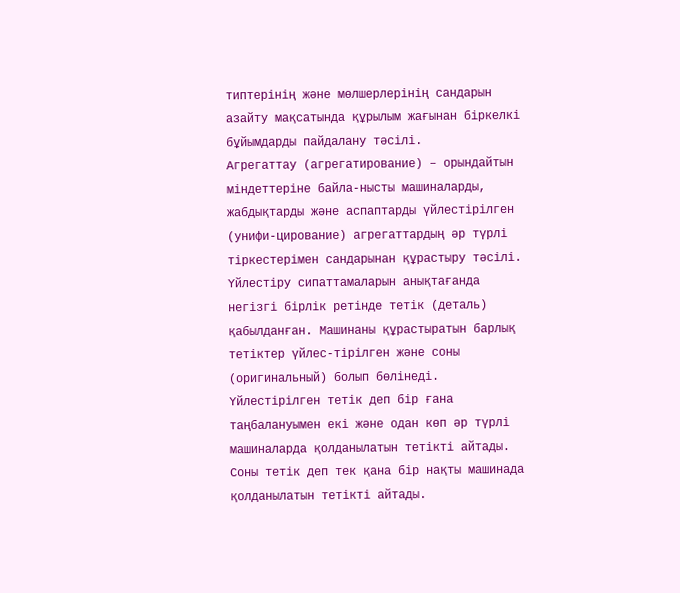типтерінің және мөлшерлерінің сандарын азайту мақсатында құрылым жағынан біркелкі бұйымдарды пайдалану тәсілі.
Агрегаттау (агрегатирование) – орындайтын міндеттеріне байла-нысты машиналарды, жабдықтарды және аспаптарды үйлестірілген (унифи-цирование) агрегаттардың әр түрлі тіркестерімен сандарынан құрастыру тәсілі.
Үйлестіру сипаттамаларын анықтағанда негізгі бірлік ретінде тетік (деталь) қабылданған. Машинаны құрастыратын барлық тетіктер үйлес-тірілген және соны (оригинальный) болып бөлінеді.
Үйлестірілген тетік деп бір ғана таңбалануымен екі және одан көп әр түрлі машиналарда қолданылатын тетікті айтады.
Соны тетік деп тек қана бір нақты машинада қолданылатын тетікті айтады.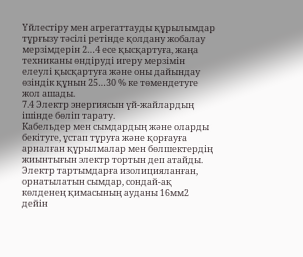Үйлестіру мен агрегаттауды құрылымдар тұрғызу тәсілі ретінде қолдану жобалау мерзімдерін 2…4 есе қысқартуға, жаңа техниканы өндіруді игеру мерзімін елеулі қысқартуға және оны дайындау өзіндік құнын 25…30 % ке төмендетуге жол ашады.
7.4 Электр энергиясын үй-жайлардың ішінде бөліп тарату.
Кабельдер мен сымдардың және оларды бекітуге, ұстап тұруға және қорғауға арналған құрылмалар мен бөлшектердің жиынтығын электр тортын деп атайды.
Электр тартымдарға изолицияланған, орнатылатын сымдар, сондай-ақ көлденең қимасының ауданы 16мм2 дейін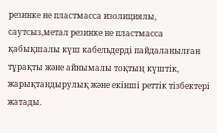резинке не пластмасса изолициялы, саутсыз,метал резинке не пластмасса қабықшалы күш кабельдерді пайдаланылған тұрақты және айнымалы тоқтың күштік, жарықтандырулық және екінші реттік тізбектері жатады.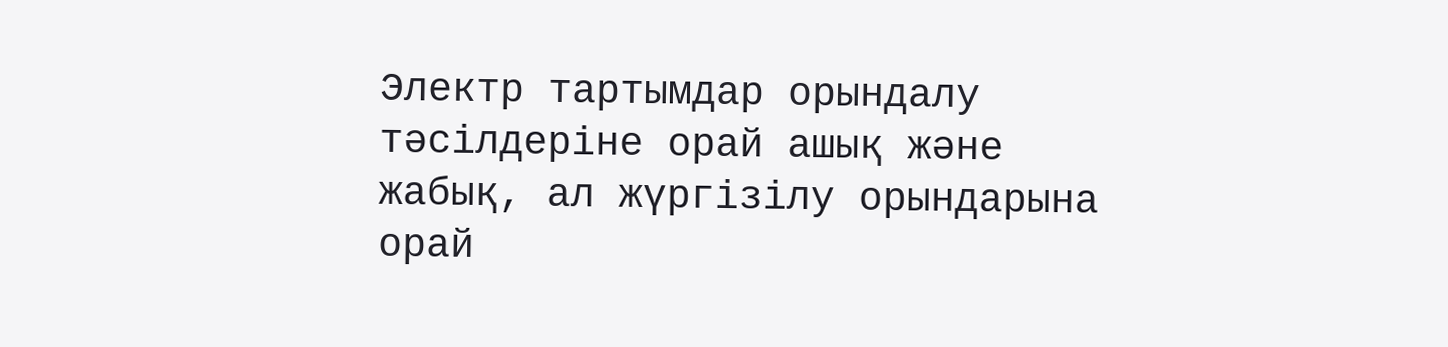Электр тартымдар орындалу тәсілдеріне орай ашық және жабық, ал жүргізілу орындарына орай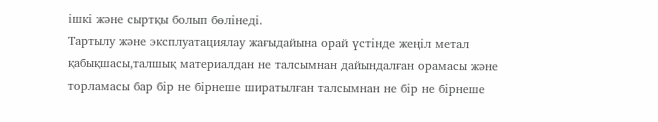ішкі және сыртқы болып бөлінеді.
Тартылу және эксплуатациялау жағыдайына орай үстінде жеңіл метал қабықшасы,талшық материалдан не талсымнан дайындалған орамасы және торламасы бар бір не бірнеше ширатылған талсымнан не бір не бірнеше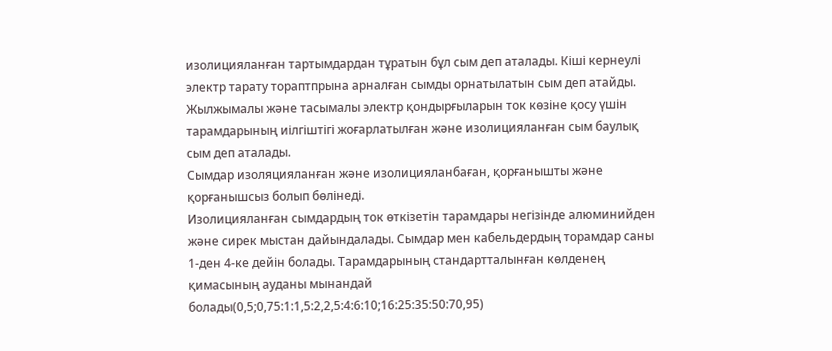изолицияланған тартымдардан тұратын бұл сым деп аталады. Кіші кернеулі электр тарату тораптпрына арналған сымды орнатылатын сым деп атайды. Жылжымалы және тасымалы электр қондырғыларын ток көзіне қосу үшін тарамдарының иілгіштігі жоғарлатылған және изолицияланған сым баулық сым деп аталады.
Сымдар изоляцияланған және изолицияланбаған, қорғанышты және қорғанышсыз болып бөлінеді.
Изолицияланған сымдардың ток өткізетін тарамдары негізінде алюминийден және сирек мыстан дайындалады. Сымдар мен кабельдердың торамдар саны 1-ден 4-ке дейін болады. Тарамдарының стандартталынған көлденең қимасының ауданы мынандай болады(0,5;0,75:1:1,5:2,2,5:4:6:10;16:25:35:50:70,95)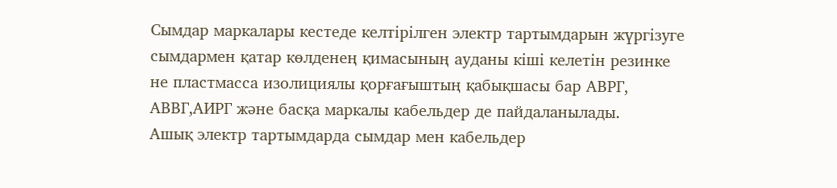Сымдар маркалары кестеде келтірілген электр тартымдарын жүргізуге сымдармен қатар көлденең қимасының ауданы кіші келетін резинке не пластмасса изолициялы қорғағыштың қабықшасы бар АВРГ, АВВГ,АИРГ және басқа маркалы кабельдер де пайдаланылады.
Ашық электр тартымдарда сымдар мен кабельдер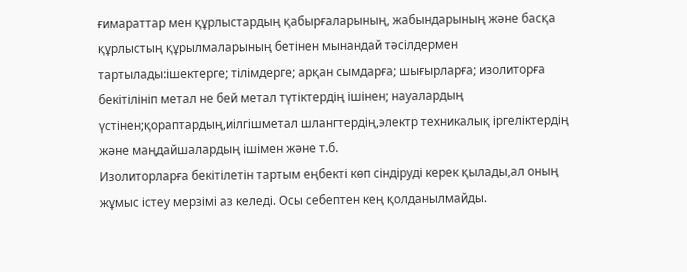ғимараттар мен құрлыстардың қабырғаларының, жабындарының және басқа құрлыстың құрылмаларының бетінен мынандай тәсілдермен тартылады:ішектерге; тілімдерге; арқан сымдарға; шығырларға; изолиторға бекітілініп метал не бей метал түтіктердің ішінен; науалардың үстінен;қораптардың,иілгішметал шлангтердің,электр техникалық іргеліктердің және маңдайшалардың ішімен және т.б.
Изолиторларға бекітілетін тартым еңбекті көп сіндіруді керек қылады,ал оның жұмыс істеу мерзімі аз келеді. Осы себептен кең қолданылмайды.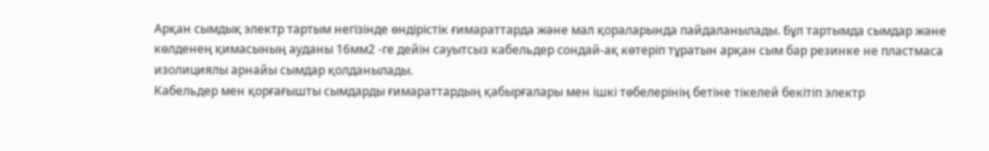Арқан сымдық электр тартым негізінде өндірістік ғимараттарда және мал қораларында пайдаланылады. Бұл тартымда сымдар және көлденең қимасының ауданы 16мм2 -ге дейін сауытсыз кабельдер сондай-ақ көтеріп тұратын арқан сым бар резинке не пластмаса изолициялы арнайы сымдар қолданылады.
Кабельдер мен қорғағышты сымдарды ғимараттардың қабырғалары мен ішкі төбелерінің бетіне тікелей бекітіп электр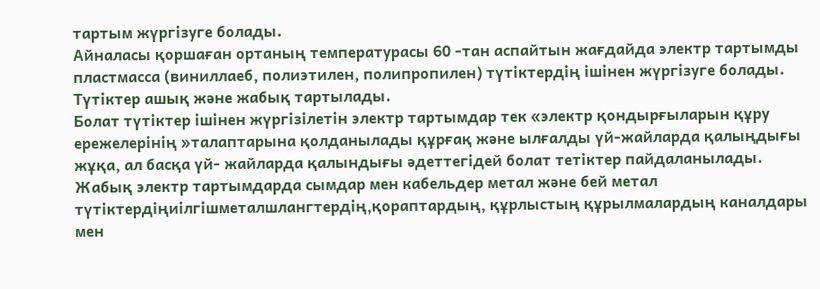тартым жүргізуге болады.
Айналасы қоршаған ортаның температурасы 60 -тан аспайтын жағдайда электр тартымды пластмасса (виниллаеб, полиэтилен, полипропилен) түтіктердің ішінен жүргізуге болады. Түтіктер ашық және жабық тартылады.
Болат түтіктер ішінен жүргізілетін электр тартымдар тек «электр қондырғыларын құру ережелерінің »талаптарына қолданылады құрғақ және ылғалды үй-жайларда қалыңдығы жұқа, ал басқа үй- жайларда қалындығы әдеттегідей болат тетіктер пайдаланылады.
Жабық электр тартымдарда сымдар мен кабельдер метал және бей метал түтіктердіңиілгішметалшлангтердің,қораптардың, құрлыстың құрылмалардың каналдары мен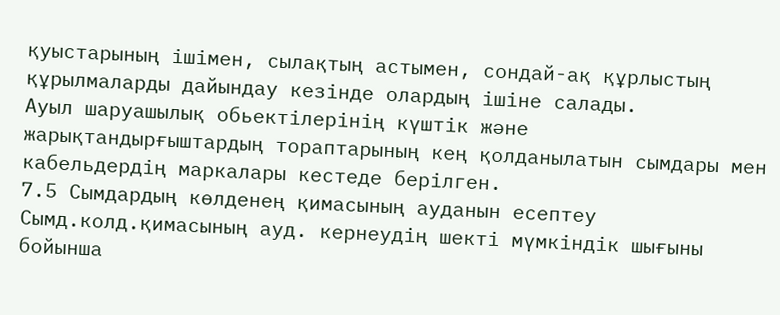қуыстарының ішімен, сылақтың астымен, сондай-ақ құрлыстың құрылмаларды дайындау кезінде олардың ішіне салады.
Ауыл шаруашылық обьектілерінің күштік және жарықтандырғыштардың тораптарының кең қолданылатын сымдары мен кабельдердің маркалары кестеде берілген.
7.5 Сымдардың көлденең қимасының ауданын есептеу
Сымд.колд.қимасының ауд. кернеудің шекті мүмкіндік шығыны бойынша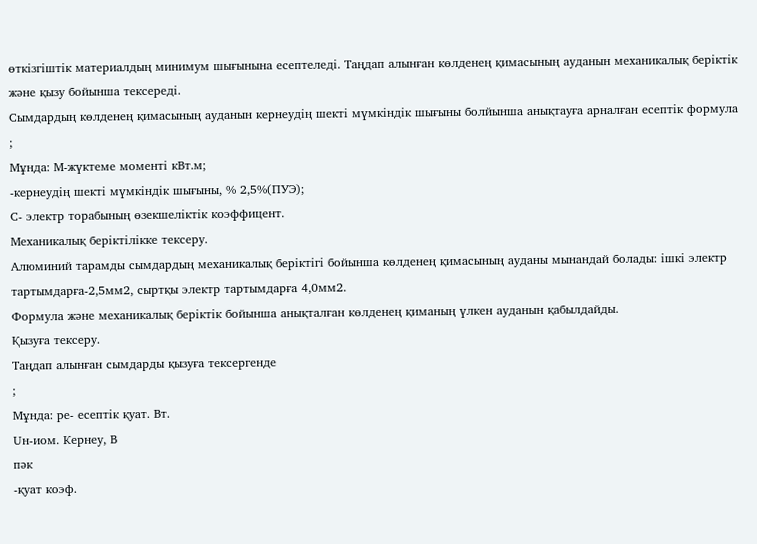өткізгіштік материалдың минимум шығынына есептеледі. Таңдап алынған көлденең қимасының ауданын механикалық беріктік және қызу бойынша тексереді.
Сымдардың көлденең қимасының ауданын кернеудің шекті мүмкіндік шығыны болйынша анықтауға арналған есептік формула
;
Мұнда: М-жүктеме моменті кВт.м;
-кернеудің шекті мүмкіндік шығыны, % 2,5%(ПУЭ);
С- электр торабының өзекшеліктік коэффицент.
Механикалық беріктілікке тексеру.
Алюминий тарамды сымдардың механикалық беріктігі бойынша көлденең қимасының ауданы мынандай болады: ішкі электр тартымдарға-2,5мм2, сыртқы электр тартымдарға 4,0мм2.
Формула және механикалық беріктік бойынша анықталған көлденең қиманың үлкен ауданын қабылдайды.
Қызуға тексеру.
Таңдап алынған сымдарды қызуға тексергенде
;
Мұнда: ре- есептік қуат. Вт.
Uн-иом. Кернеу, В
пәк
-қуат коэф.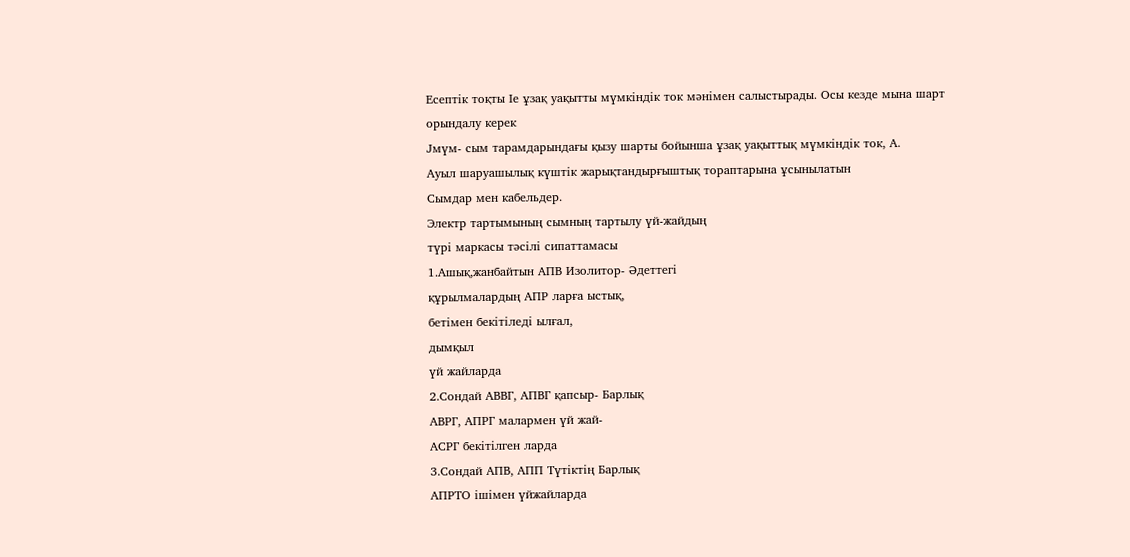Есептік тоқты Іе ұзақ уақытты мүмкіндік ток мәнімен салыстырады. Осы кезде мына шарт орындалу керек
Jмүм- сым тарамдарындағы қызу шарты бойынша ұзақ уақыттық мүмкіндік ток, А.
Ауыл шаруашылық күштік жарықтандырғыштық тораптарына ұсынылатын
Сымдар мен кабельдер.
Электр тартымының сымның тартылу үй-жайдың
түрі маркасы тәсілі сипаттамасы
1.Ашық,жанбайтын АПВ Изолитор- Әдеттегі
құрылмалардың АПР ларға ыстық,
бетімен бекітіледі ылғал,
дымқыл
үй жайларда
2.Сондай АВВГ, АПВГ қапсыр- Барлық
АВРГ, АПРГ малармен үй жай-
АСРГ бекітілген ларда
3.Сондай АПВ, АПП Түтіктің Барлық
АПРТО ішімен үйжайларда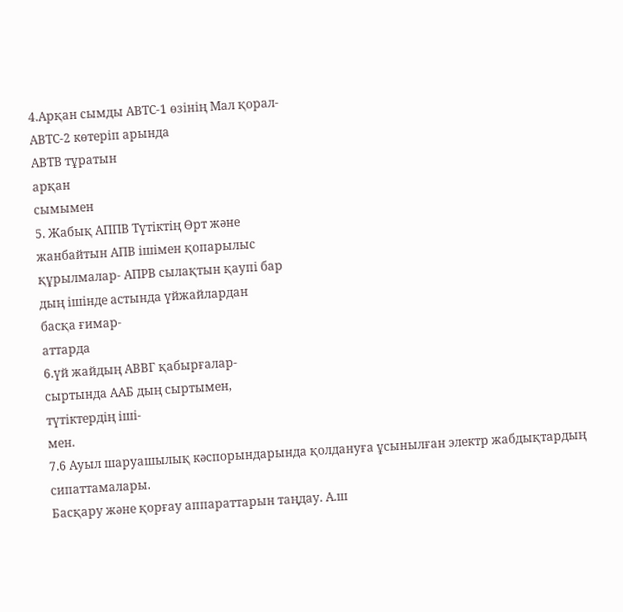4.Арқан сымды АВТС-1 өзінің Мал қорал-
АВТС-2 көтеріп арында
АВТВ тұратын
арқан
сымымен
5. Жабық АППВ Түтіктің Өрт және
жанбайтын АПВ ішімен қопарылыс
құрылмалар- АПРВ сылақтын қаупі бар
дың ішінде астында үйжайлардан
басқа ғимар-
аттарда
6.үй жайдың АВВГ қабырғалар-
сыртында ААБ дың сыртымен,
түтіктердің іші-
мен.
7.6 Ауыл шаруашылық кәспорындарында қолдануға ұсынылған электр жабдықтардың сипаттамалары.
Басқару және қорғау аппараттарын таңдау. А.ш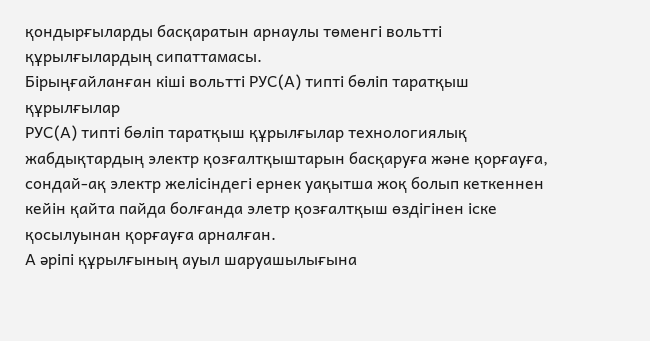қондырғыларды басқаратын арнаулы төменгі вольтті құрылғылардың сипаттамасы.
Бірыңғайланған кіші вольтті РУС(А) типті бөліп таратқыш құрылғылар
РУС(А) типті бөліп таратқыш құрылғылар технологиялық жабдықтардың электр қозғалтқыштарын басқаруға және қорғауға, сондай-ақ электр желісіндегі ернек уақытша жоқ болып кеткеннен кейін қайта пайда болғанда элетр қозғалтқыш өздігінен іске қосылуынан қорғауға арналған.
А әріпі құрылғының ауыл шаруашылығына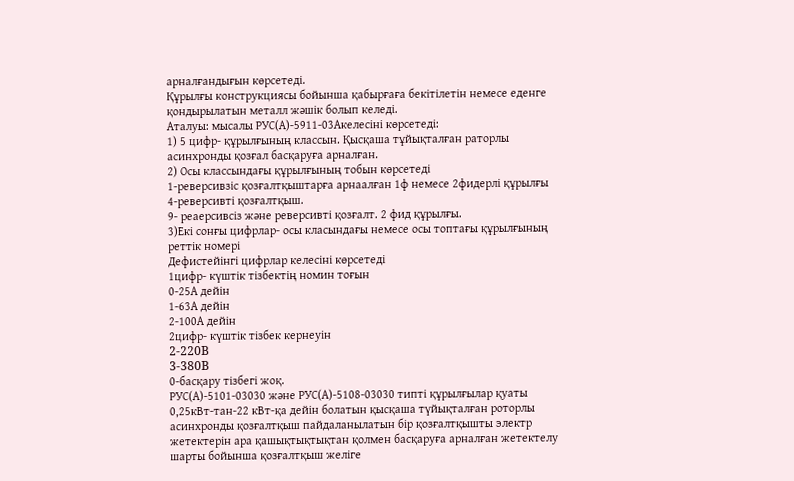арналғандығын көрсетеді.
Құрылғы конструкциясы бойынша қабырғаға бекітілетін немесе еденге қондырылатын металл жәшік болып келеді.
Аталуы: мысалы РУС(А)-5911-03Aкелесіні көрсетеді:
1) 5 цифр- құрылғының классын. Қысқаша тұйықталған раторлы асинхронды қозғал басқаруға арналған.
2) Осы классындағы құрылғының тобын көрсетеді
1-реверсивзіс қозғалтқыштарға арнаалған 1ф немесе 2фидерлі құрылғы
4-реверсивті қозғалтқыш.
9- реаерсивсіз және реверсивті қозғалт. 2 фид құрылғы.
3)Екі сонғы цифрлар- осы класындағы немесе осы топтағы құрылғының реттік номері
Дефистейінгі цифрлар келесіні көрсетеді
1цифр- күштік тізбектің номин тоғын
0-25А дейін
1-63А дейін
2-100А дейін
2цифр- күштік тізбек кернеуін
2-220B
3-380B
0-басқару тізбегі жоқ.
РУС(А)-5101-03030 және РУС(А)-5108-03030 типті құрылғылар қуаты 0,25кВт-тан-22 кВт-қа дейін болатын қысқаша түйықталған роторлы асинхронды қозғалтқыш пайдаланылатын бір қозғалтқышты электр жетектерін ара қашықтықтықтан қолмен басқаруға арналған жетектелу шарты бойынша қозғалтқыш желіге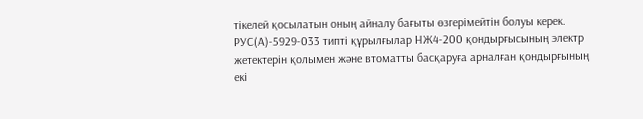тікелей қосылатын оның айналу бағыты өзгерімейтін болуы керек.
РУС(А)-5929-033 типті құрылғылар НЖ4-200 қондырғысының электр жетектерін қолымен және втоматты басқаруға арналған қондырғының екі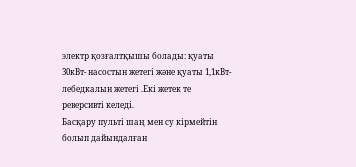электр қозғалтқышы болады: қуаты 30кВт- насостын жетегі және қуаты 1,1кВт- лебедкалын жетегі .Екі жетек те реверсивті келеді.
Басқару пульті шаң мен су кірмейтін болып дайындалған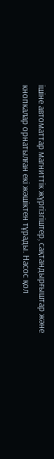ішіне автоматтар магниттік жүргізгіштер, сақтандырғыштар және кнопкалар орнатылған екі жәшіктен тұрады. Насос қол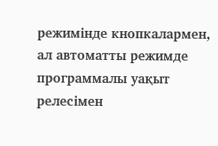режимінде кнопкалармен, ал автоматты режимде программалы уақыт релесімен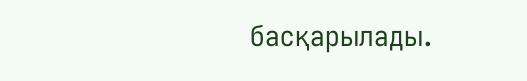басқарылады.